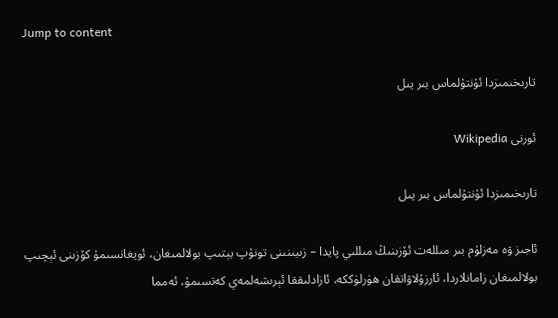Jump to content

تارىخىمىزدا ئۇنتۇلماس بىر يىل

ئورنى Wikipedia

تارىخىمىزدا ئۇنتۇلماس بىر يىل

ئاجىز ۋە مەزلۇم بىر مىللەت ئۆزىنىڭ مىللىي پايدا – زىيىنىنى تونۇپ يېتىپ بولالمىغان، ئويغانسىمۇ كۆزىنى ئېچىپ بولالمىغان زامانلاردا، ئارزۇلاۋاتقان ھۈرلۈككە، ئازادلىققا ئېرىشەلمەي كەتسىمۇ، ئەمما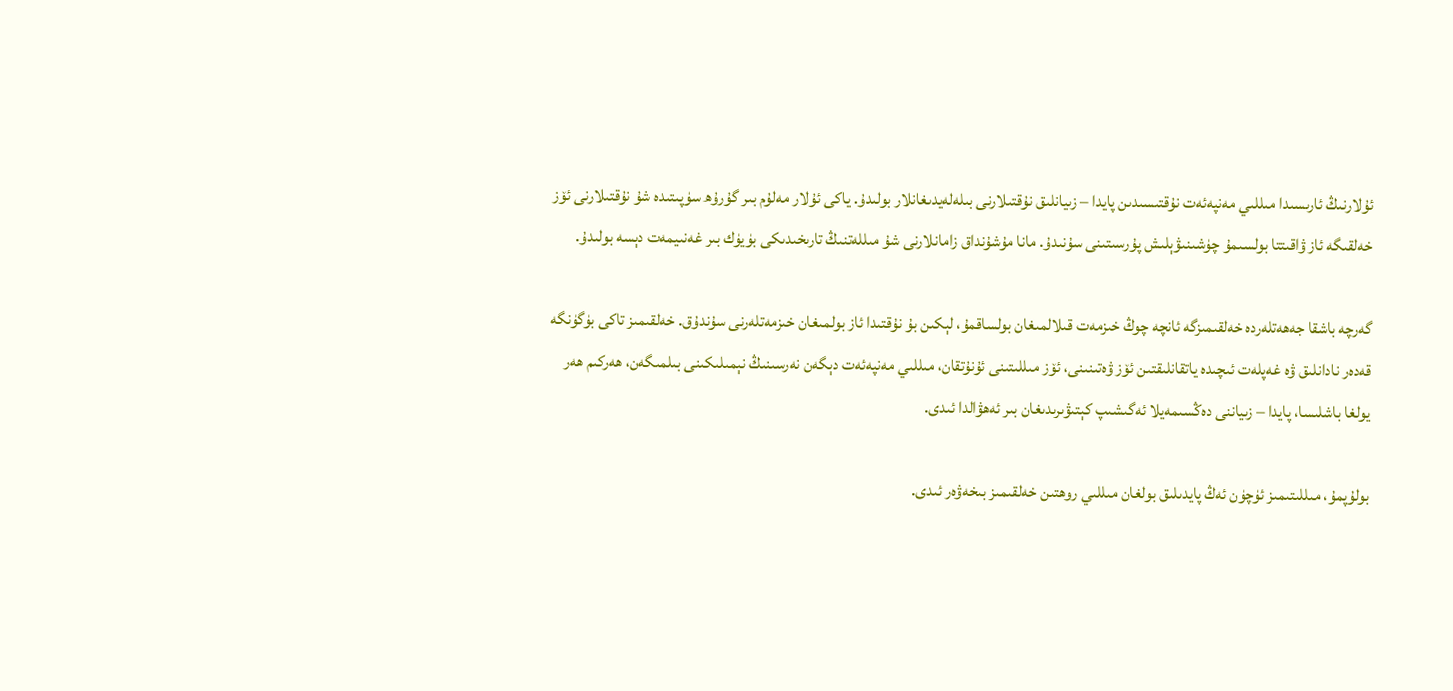ئۇلارنىڭ ئارىسىدا مىللىي مەنپەئەت نۇقتىسىدىن پايدا – زىيانلىق نۇقتىلارنى بىلەلەيدىغانلار بولىدۇ. ياكى ئۇلار مەلۇم بىر گۇرۇھ سۈپىتىدە شۇ نۇقتىلارنى ئۆز خەلقىگە ئاز ۋاقىتتا بولسىمۇ چۈشىنىۋېلىش پۇرسىتىنى سۇنىدۇ. مانا مۇشۇنداق زامانلارنى شۇ مىللەتنىڭ تارىخىدىكى بۈيۈك بىر غەنىيمەت دېسە بولىدۇ.

گەرچە باشقا جەھەتلەردە خەلقىمىزگە ئانچە چوڭ خىزمەت قىلالمىغان بولساقمۇ، لېكىن بۇ نۇقتىدا ئاز بولمىغان خىزمەتلەرنى سۇندۇق. خەلقىمىز تاكى بۈگۈنگە قەدەر نادانلىق ۋە غەپلەت ئىچىدە ياتقانلىقتىن ئۆز ۋەتىنىنى، ئۆز مىللىتىنى ئۇنۇتقان، مىللىي مەنپەئەت دېگەن نەرسىنىڭ نېمىلىكىنى بىلمىگەن، ھەركىم ھەر يولغا باشلىسا، پايدا – زىياننى دەڭسىمەيلا ئەگىشىپ كېتىۋىرىدىغان بىر ئەھۋالدا ئىدى.

بولۇپمۇ، مىللىتىمىز ئۈچۈن ئەڭ پايدىلىق بولغان مىللىي روھتىن خەلقىمىز بىخەۋەر ئىدى.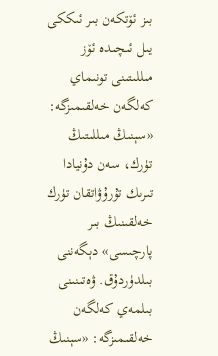بىز ئۆتكەن بىر ئىككى يىل ئىچىدە ئۆز مىللىتىنى تونىماي كەلگەن خەلقىمىزگە: «سېنىڭ مىللىتىڭ تۈرك، سەن دۇنيادا تىرىك تۇرۇۋاتقان تۈرك خەلقىنىڭ بىر پارچىسى» دېگەننى بىلدۈردۇق. ۋەتىنىنى بىلمەي كەلگەن خەلقىمىزگە: «سېنىڭ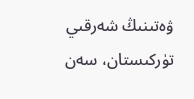ۋەتىنىڭ شەرقىي تۈركىستان، سەن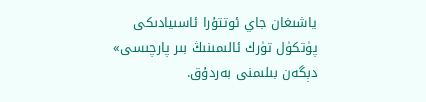ياشىغان جاي ئوتتۇرا ئاسىيادىكى پۈتكۈل تۈرك ئالىمىنىڭ بىر پارچىسى» دېگەن بىلىمنى بەردۇق.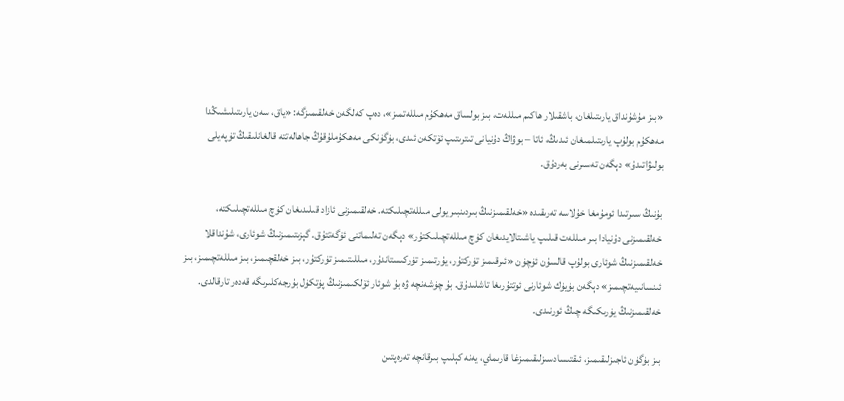«بىز مۇشۇنداق يارىتىلغان، باشقىلار ھاكىم مىللەت، بىز بولساق مەھكۇم مىللەتمىز»، دەپ كەلگەن خەلقىمىزگە: «ياق، سەن يارىتىلىشىڭدا مەھكۇم بولۇپ يارىتىلمىغان ئىدىڭ، ئاتا – بوۋاڭ دۇنيانى تىترىتىپ ئۆتكەن ئىدى، بۈگۈنكى مەھكۇملۇقۇڭ جاھالەتتە قالغانلىقىڭ تۈپەيلى بولىۋاتىدۇ» دېگەن تەسىرنى بەردۇق.

بۇنىڭ سىرتىدا ئومۇمغا خۇلاسە تەرىقىدە «خەلقىمىزنىڭ بىردىنبىر يولى مىللەتچىلىكتە. خەلقىمىزنى ئازاد قىلىدىغان كۈچ مىللەتچىلىكتە، خەلقىمىزنى دۇنيادا بىر مىللەت قىلىپ ياشىتالايدىغان كۈچ مىللەتچىلىكتۇر» دېگەن تەلىماتنى ئۈگەتتۇق. گېزىتىمىزنىڭ شوئارى، شۇنداقلا خەلقىمىزنىڭ شوئارى بولۇپ قالسۇن ئۈچۈن «ئىرقىمىز تۈركتۇر، يۇرتىمىز تۈركىستاندۇر، مىللىتىمىز تۈركتۇر، بىز خەلقچىمىز، بىز مىللەتچىمىز، بىز ئىنسانىيەتچىمىز» دېگەن بۈيۈك شوئارنى ئوتتۇرىغا تاشلىدۇق. بۇ چۈشەنچە ۋە بۇ شوئار ئۆلكىمىزنىڭ پۈتكۈل بۇرجەكلىرىگە قەدەر تارقالدى. خەلقىمىزنىڭ يۈرىكىگە چىڭ ئورنىدى.

بىز بۈگۈن ئاجىزلىقىمىز، ئىقتىسادسىزلىقىمىزغا قارىماي، يەنە كېلىپ بىرقانچە تەرەپتىن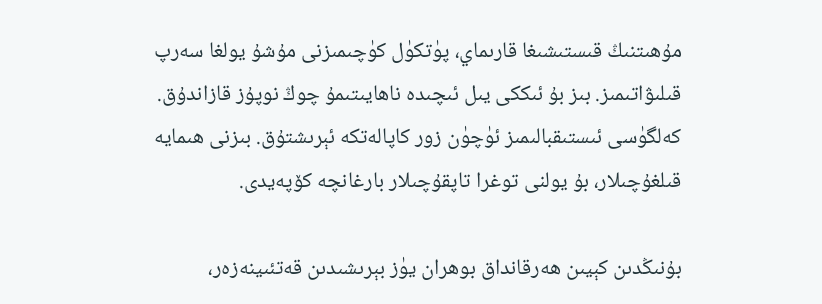مۇھىتنىڭ قىستىشىغا قارىماي، پۈتكۈل كۈچىمىزنى مۇشۇ يولغا سەرپ قىلىۋاتىمىز. بىز بۇ ئىككى يىل ئىچىدە ناھايىتىمۇ چوڭ نوپۇز قازاندۇق. كەلگۈسى ئىستىقبالىمىز ئۈچۈن زور كاپالەتكە ئېرىشتۇق. بىزنى ھىمايە قىلغۇچىلار، بۇ يولنى توغرا تاپقۇچىلار بارغانچە كۆپەيدى.

بۇنىڭدىن كېيىن ھەرقانداق بوھران يۈز بېرىشىدىن قەتئىينەزەر،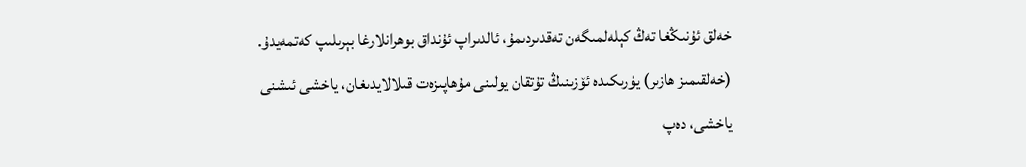خەلق ئۇنىڭغا تەڭ كېلەلمىگەن تەقدىردىمۇ، ئالدىراپ ئۇنداق بوھرانلارغا بېرىلىپ كەتمەيدۇ. (خەلقىمىز ھازىر) يۈرىكىدە ئۆزىنىڭ تۇتقان يولىنى مۇھاپىزەت قىلالايدىغان، ياخشى ئىشنى ياخشى، دەپ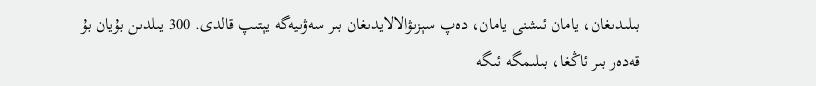بىلىدىغان، يامان ئىشنى يامان، دەپ سېزىۋالالايدىغان بىر سەۋىيەگە يېتىپ قالدى. 300 يىلدىن بۇيان بۇ قەدەر بىر ئاڭغا، بىلىمگە ئىگە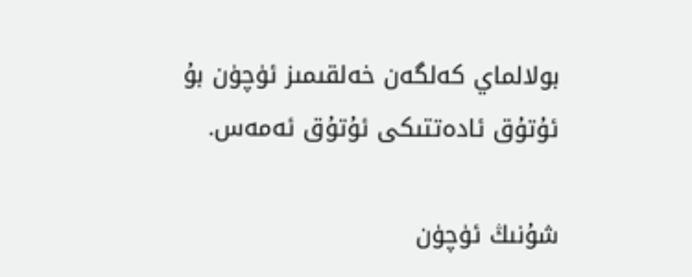بولالماي كەلگەن خەلقىمىز ئۈچۈن بۇ ئۇتۇق ئادەتتىكى ئۇتۇق ئەمەس.

شۇنىڭ ئۈچۈن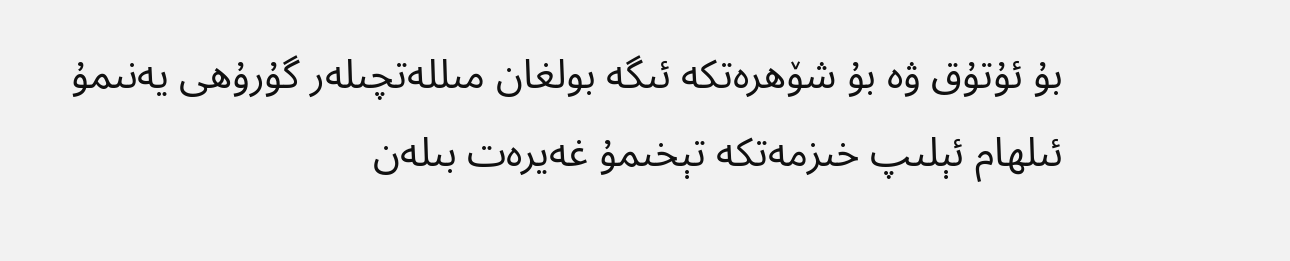بۇ ئۇتۇق ۋە بۇ شۆھرەتكە ئىگە بولغان مىللەتچىلەر گۇرۇھى يەنىمۇ ئىلھام ئېلىپ خىزمەتكە تېخىمۇ غەيرەت بىلەن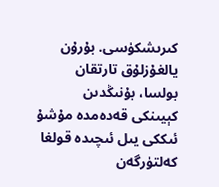كىرىشكۈسى. بۇرۇن يالغۇزلۇق تارتقان بولسا، بۇنىڭدىن كېيىنكى قەدەمدە مۇشۇ ئىككى يىل ئىچىدە قولغا كەلتۈرگەن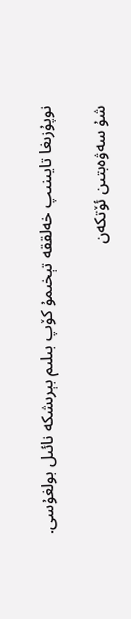نوپۇزىغا تايىنىپ خەلققە تېخىمۇ كۆپ بىلىم بېرىشكە نائىل بولغۇسى.

شۇ سەۋەبتىن ئۆتكەن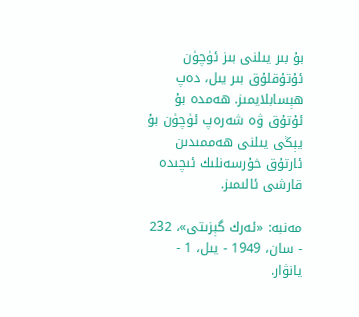بۇ بىر يىلنى بىز ئۈچۈن ئۇتۇقلۇق بىر يىل، دەپ ھېسابلايمىز. ھەمدە بۇ ئۇتۇق ۋە شەرەپ ئۈچۈن بۇ يېڭى يىلنى ھەممىدىن ئارتۇق خۇرسەنلىك ئىچىدە قارشى ئالىمىز.

مەنبە: «ئەرك گېزىتى»، 232 - سان، 1949 - يىل، 1 - يانۋار.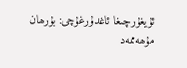ئۇيغۇرچىغا ئاغدۇرغۇچى: بۇرھان مۇھەممەد